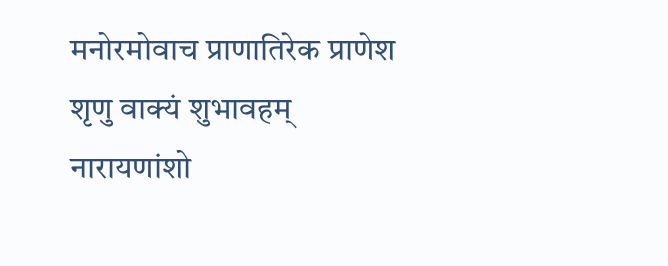मनोरमोवाच प्राणातिरेक प्राणेश शृणु वाक्यं शुभावहम्
नारायणांशो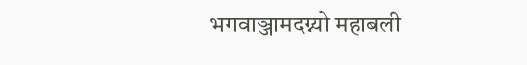भगवाञ्जामदग्न्यो महाबली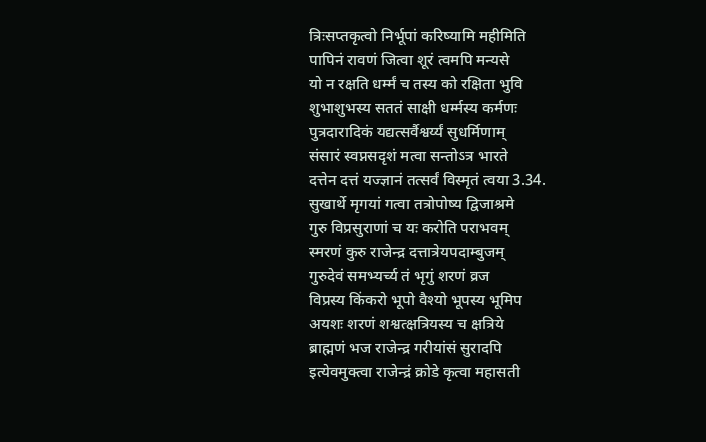त्रिःसप्तकृत्वो निर्भूपां करिष्यामि महीमिति
पापिनं रावणं जित्वा शूरं त्वमपि मन्यसे
यो न रक्षति धर्म्मं च तस्य को रक्षिता भुवि
शुभाशुभस्य सततं साक्षी धर्म्मस्य कर्मणः
पुत्रदारादिकं यद्यत्सर्वैश्वर्य्यं सुधर्मिणाम्
संसारं स्वप्नसदृशं मत्वा सन्तोऽत्र भारते
दत्तेन दत्तं यज्ज्ञानं तत्सर्वं विस्मृतं त्वया 3.34.
सुखार्थे मृगयां गत्वा तत्रोपोष्य द्विजाश्रमे
गुरु विप्रसुराणां च यः करोति पराभवम्
स्मरणं कुरु राजेन्द्र दत्तात्रेयपदाम्बुजम्
गुरुदेवं समभ्यर्च्य तं भृगुं शरणं व्रज
विप्रस्य किंकरो भूपो वैश्यो भूपस्य भूमिप
अयशः शरणं शश्वत्क्षत्रियस्य च क्षत्रिये
ब्राह्मणं भज राजेन्द्र गरीयांसं सुरादपि
इत्येवमुक्त्वा राजेन्द्रं क्रोडे कृत्वा महासती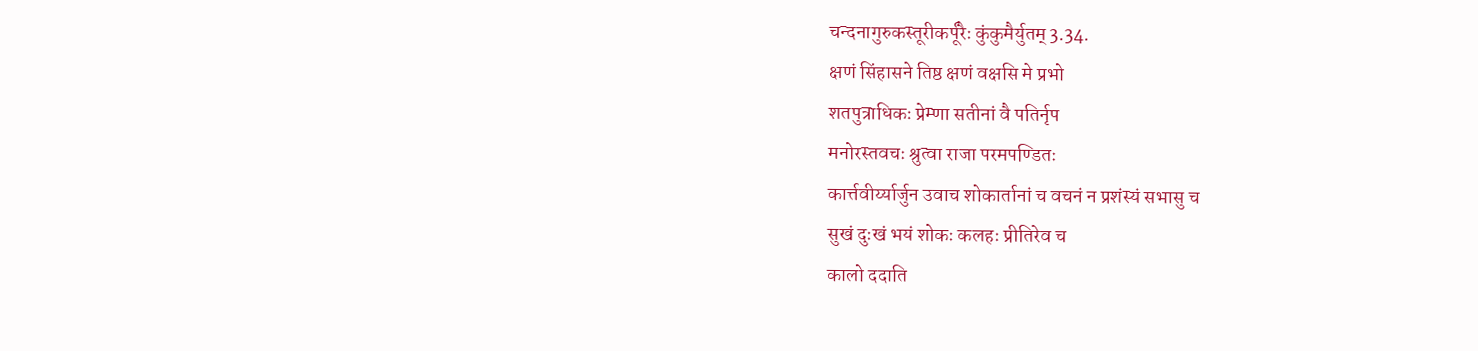चन्दनागुरुकस्तूरीकर्पूरैः कुंकुमैर्युतम् 3.34.
क्षणं सिंहासने तिष्ठ क्षणं वक्षसि मे प्रभो
शतपुत्राधिकः प्रेम्णा सतीनां वै पतिर्नृप
मनोरस्तवचः श्रुत्वा राजा परमपण्डितः
कार्त्तवीर्य्यार्जुन उवाच शोकार्तानां च वचनं न प्रशंस्यं सभासु च
सुखं दुःखं भयं शोकः कलहः प्रीतिरेव च
कालो ददाति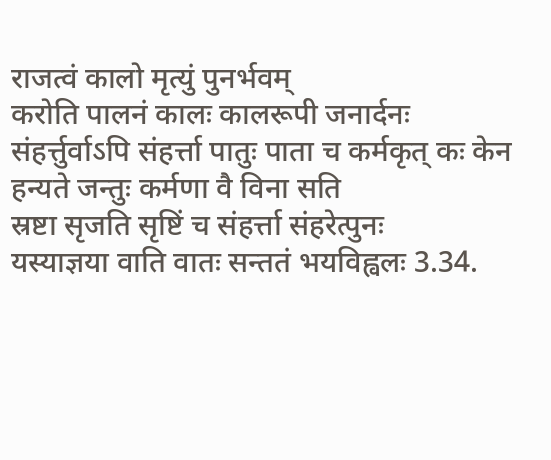राजत्वं कालो मृत्युं पुनर्भवम्
करोति पालनं कालः कालरूपी जनार्दनः
संहर्त्तुर्वाऽपि संहर्त्ता पातुः पाता च कर्मकृत् कः केन हन्यते जन्तुः कर्मणा वै विना सति
स्रष्टा सृजति सृष्टिं च संहर्त्ता संहरेत्पुनः
यस्याज्ञया वाति वातः सन्ततं भयविह्वलः 3.34.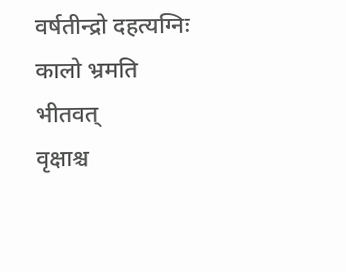वर्षतीन्द्रो दहत्यग्निः कालो भ्रमति भीतवत्
वृक्षाश्च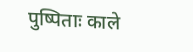पुष्पिताः काले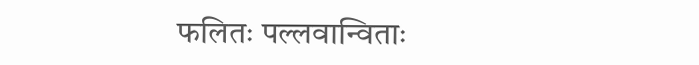फलितः पल्लवान्विताः